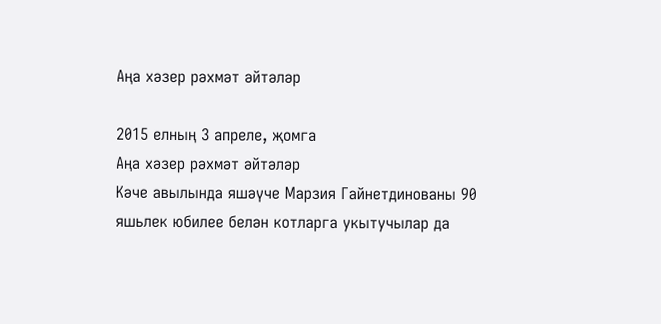Аңа хәзер рәхмәт әйтәләр

2015 елның 3 апреле, җомга
Аңа хәзер рәхмәт әйтәләр
Кәче авылында яшәүче Марзия Гайнетдинованы 90 яшьлек юбилее белән котларга укытучылар да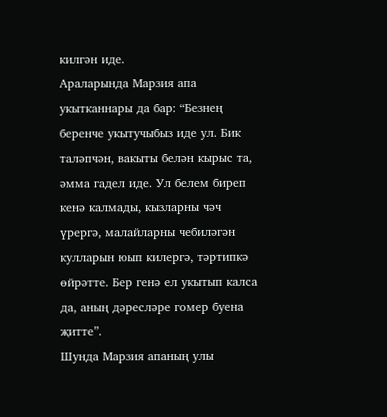килгән иде.
Араларында Марзия апа укытканнары да бар: “Безнең беренче укытучыбыз иде ул. Бик таләпчән, вакыты белән кырыс та, әмма гадел иде. Ул белем биреп кенә калмады, кызларны чәч үрергә, малайларны чебиләгән кулларын юып килергә, тәртипкә өйрәтте. Бер генә ел укытып калса да, аның дәресләре гомер буена җитте”.
Шунда Марзия апаның улы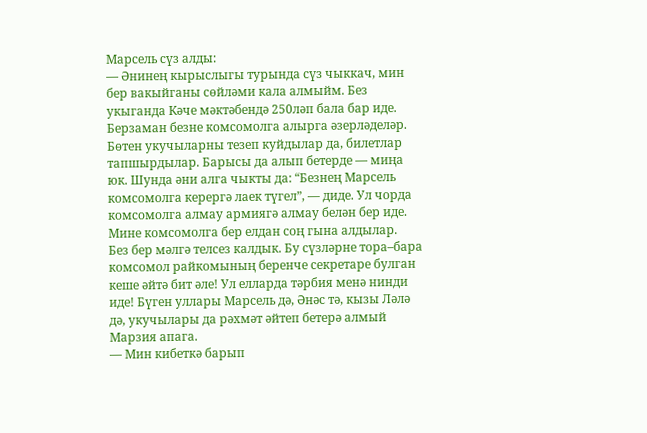Марсель сүз алды:
— Әнинең кырыслыгы турында сүз чыккач, мин бер вакыйганы сөйләми кала алмыйм. Без укыганда Кәче мәктәбендә 250ләп бала бар иде. Берзаман безне комсомолга алырга әзерләделәр. Бөтен укучыларны тезеп куйдылар да, билетлар тапшырдылар. Барысы да алып бетерде — миңа юк. Шунда әни алга чыкты да: “Безнең Марсель комсомолга керергә лаек түгел”, — диде. Ул чорда комсомолга алмау армиягә алмау белән бер иде. Мине комсомолга бер елдан соң гына алдылар.
Без бер мәлгә телсез калдык. Бу сүзләрне тора–бара комсомол райкомының беренче секретаре булган кеше әйтә бит әле! Ул елларда тәрбия менә нинди иде! Бүген уллары Марсель дә, Әнәс тә, кызы Ләлә дә, укучылары да рәхмәт әйтеп бетерә алмый Марзия апага.
— Мин кибеткә барып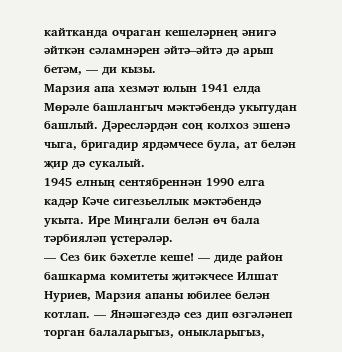кайтканда очраган кешеләрнең әнигә әйткән сәламнәрен әйтә–әйтә дә арып бетәм, — ди кызы.
Марзия апа хезмәт юлын 1941 елда Мөрәле башлангыч мәктәбендә укытудан башлый. Дәресләрдән соң колхоз эшенә чыга, бригадир ярдәмчесе була, ат белән җир дә сукалый.
1945 елның сентябреннән 1990 елга кадәр Кәче сигезьеллык мәктәбендә укыта. Ире Миңгали белән өч бала тәрбияләп үстерәләр.
— Сез бик бәхетле кеше! — диде район башкарма комитеты җитәкчесе Илшат Нуриев, Марзия апаны юбилее белән котлап. — Янәшәгездә сез дип өзгәләнеп торган балаларыгыз, оныкларыгыз,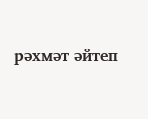рәхмәт әйтеп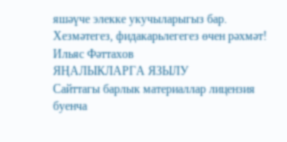яшәүче элекке укучыларыгыз бар. Хезмәтегез, фидакарьлегегез өчен рәхмәт!
Ильяс Фәттахов
ЯҢАЛЫКЛАРГА ЯЗЫЛУ
Сайттагы барлык материаллар лицензия буенча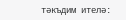тәкъдим ителә: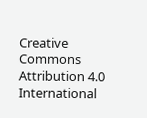Creative Commons Attribution 4.0 International